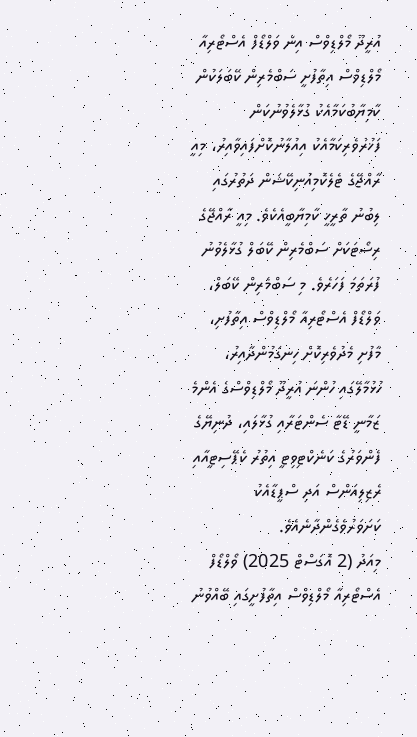އުރީދޫ މޯލްޑިވްސް އިން ވަލްޑޯފް އެސްޓޯރިއާ މޯލްޑިވްސް އިތާފުށީ ސަބްމެރިން ކޭބަލަކުން ކާމިޔާބުކަމާއެކު ގުޅާލެވުނުކަން ފަޚުރުވެރިކަމާއެކު އިއުލާނުކޮށްފައިވާއިރު، މިއީ ރާއްޖޭގެ ޓެލެކޮމިއުނިކޭޝަން ދަތުރުގައި ލިބުނު ތާރީޚީ ކާމިޔާބީއެކެވެ. މިއީ ރާއްޖޭގެ ރިސޯޓަކަށް ސަބްމެރިން ކޭބަލް ގުޅާލެވުނު ފުރަތަމަ ފަހަރެވެ. މި ސަބްމެރިން ކޭބަލް، ވަލްޑޯފް އެސްޓޯރިއާ މޯލްޑިވްސް އިތާފުށި، މާފުށި މެދުވެރިކޮށް ހިނގަމުންދާއިރު، ހުޅުމާލޭގައި ހުންނަ އުރީދޫ މޯލްޑިވްސްގެ އެންމެ ޒަމާނީ ޑޭޓާ ސެންޓަރާއި ގުޅާލައި، ދުނިޔޭގެ ފެންވަރުގެ ކަނެކްޓިވިޓީ އިތުރު ކެޕޭސިޓީއާއި ރެޒިލިއަންސް އަދި ސްޕީޑާއެކު ކަށަވަރުވެގެންދާނެއެވެ.
މިއަދު (2 އޮގަސްޓް 2025) ވޯލްޑޯފް އެސްޓޯރިއާ މޯލްޑިވްސް އިތާފުށީގައި ބޭއްވުނު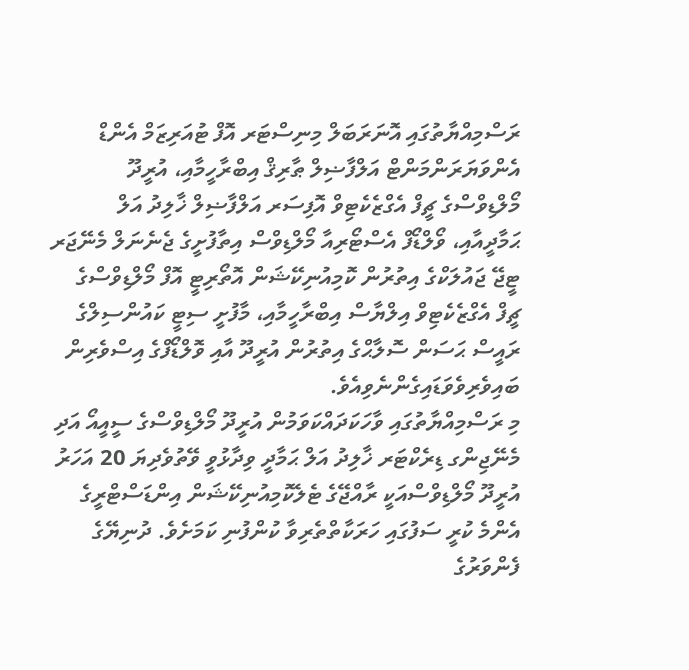ރަސްމިއްޔާތުގައި އޮނަރަބަލް މިނިސްޓަރ އޮފް ޓުއަރިޒަމް އެންޑް އެންވަޔަރަންމަންޓް އަލްފާޟިލް ޠާރިޤް އިބްރާހީމާއި، އުރީދޫ މޯލްޑިވްސްގެ ޗީފް އެގްޒެކެޓިވް އޮފިސަރ އަލްފާޟިލް ޚާލިދު އަލް ޙަމާދީއާއި، ވޯލްޑޯފް އެސްޓޯރިއާ މޯލްޑިވްސް އިތާފުށީގެ ޖެނެނަލް މެނޭޖަރ ޓީޖޭ ޖައުލަކްގެ އިތުރުން ކޮމިއުނިކޭޝަން އޮތޯރިޓީ އޮފް މޯލްޑިވްސްގެ ޗީފް އެގްޒެކެޓިވް އިލްޔާސް އިބްރާހީމާއި، މާފުށީ ސިޓީ ކައުންސިލްގެ ރައީސް ޙަސަން ސޮލާޙްގެ އިތުރުން އުރީދޫ އާއި ވޮލްޑޯފްގެ އިސްވެރިން ބައިވެރިވެވަޑައިގެންނެވިއެވެ.
މި ރަސްމިއްޔާތުގައި ވާހަކަދައްކަވަމުން އުރީދޫ މޯލްޑިވްސްގެ ސީއީއޯ އަދި މެނޭޖިންގ ޑިރެކްޓަރ ޚާލިދު އަލް ޙަމާދީ ވިދާޅުވީ ވޭތުވެދިޔަ 20 އަހަރު އުރީދޫ މޯލްޑިވްސްއަކީ ރާއްޖޭގެ ޓެލެކޮމިއުނިކޭޝަން އިންޑަސްޓްރީގެ އެންމެ ކުރީ ސަފުގައި ހަރަކާތްތެރިވާ ކުންފުނި ކަމަށެވެ. ދުނިޔޭގެ ފެންވަރުގެ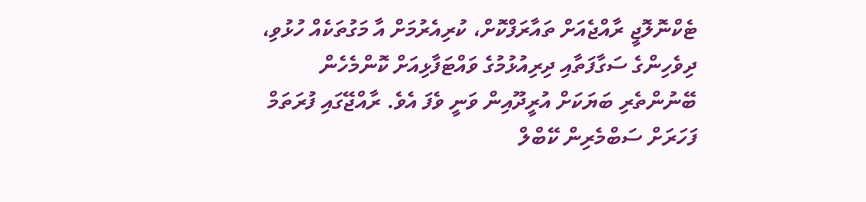ޓެކްނޮލޮޖީ ރާއްޖެއަށް ތައާރަފްކޮށް، ކުރިއެރުމަށް އާ މަގުތަކެއް ހުޅުވި، ދިވެހިންގެ ސަގާފަތާއި ދިރިއުޅުމުގެ ވައްޓަފާޅިއަށް ކޮންމެހެން ބޭނުންތެރި ބަޔަކަށް އުރީދޫއިން ވަނީ ވެފަ އެވެ. ރާއްޖޭގައި ފުރަތަމް ފަހަރަށް ސަބްމެރިން ކޭބްލް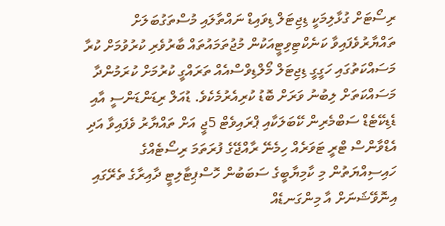ރިސޯޓަށް ގުޅާލިމަކީ ޑިޖިޓަލް ޑިވައިޑް ނައްތާލައި މުސްތަގުބަލަށް ތައްޔާރުވެފައިވާ ކަނެކްޓިވިޓީއަކުން މުޖުތަމައުތައް ބާރުވެރި ކުރުވުމަށް ކުރާ މަސައްކަތުގައި ހަގީގީ ޑިޖިޓަލް މޯލްޑިވްސްއެއް ތަރައްގީ ކުރުމަށް ކުރަމުންދާ މަސައްކަތަށް ލިބުނު ވަރަށް ބޮޑު ކުރިއެރުމެކެވެ. ޑުއަލް ރިޑަންޑަންސީ އާއި ޑެޑިކޭޓެޑް ސަބްމެރިން ކޭބަލަކާއި ޕްރައިވެޓް 5ޖީ އަށް ތައްޔާރު ވެފައިވާ އަދި އެޑްވާންސް ޓްރީ ޓަވަރެއް ހިމެނޭ ރާއްޖޭގެ ފުރަތަމަ ރިސޯޓެއްގެ ހައިސިއްޔަތުން މި ކާމިޔާބީގެ ސަބަބުން ހޮސްޕިޓާލިޓީ ދާއިރާގެ ތެރޭގައި އިނޮވޭޝަނަށް އާ މިންގަނޑެއް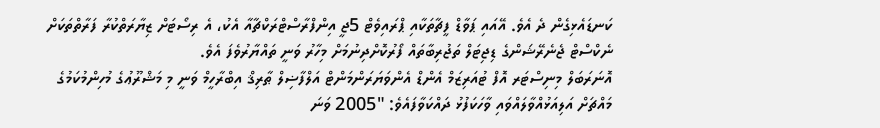ކަނޑައެޅިގެން ދެ އެވެ. އޭއައި ޕަވާޑް ފީޗާތަކާއި ޕްރައިވެޓް 5ޖީ އިންފްރާސްޓްރަކްޗާއާ އެކު، އެ ރިސޯޓަށް ޒިޔާރަތްކުރާ ފަރާތްތަކަށް ނެކްސްޓް ޖެނެރޭޝަންގެ ޑިޖިޓަލް ތަޖުރިބާތައް ފޯރުކޮށްދިނުމަށް މިހާރު ވަނީ ތައްޔާރުވެފަ އެވެ.
އޮނަރަބަލް މިނިސްޓަރ އޮފް ޓުއަރިޒަމް އެންޑް އެންވަޔަރަންމަންޓް އަލްފާޟިލް ޠާރިޤް އިބްރާހީމް ވަނީ މި މަޝްރޫޢުގެ މުހިންމުކަމުގެ މައްޗަށް އަލިއަޅުއްވާލައްވައި ވާހަކަފުޅު ދައްކަވާފައެވެ: "2005 ވަނަ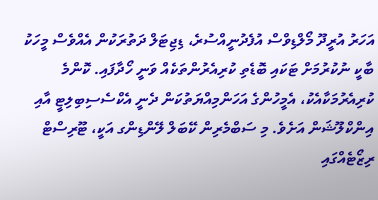އަހަރު އުރީދޫ މޯލްޑިވްސް އުފެދުނީއްސުރެ، ޑިޖިޓަލް ދަތުރަކުން އެއްވެސް މީހަކު ބާކީ ނުކުރުމަށް ޓަކައި ބޮޑެތި ކުރިއެރުންތަކެއް ވަނީ ހޯދާފައި. ކޮންމެ ކުރިއެރުމަކާއެކު، އެމީހުންގެ އަހަންމިއްޔަތުކަން ދެނީ އެކްސެސިބިލިޓީ އާއި އިންކްލޫޝަން އަށެވެ. މި ސަބްމެރިން ކޭބަލް ލޭންޑިންގ އަކީ، ޓޫރިސްޓް ރިޒޯޓެއްގައި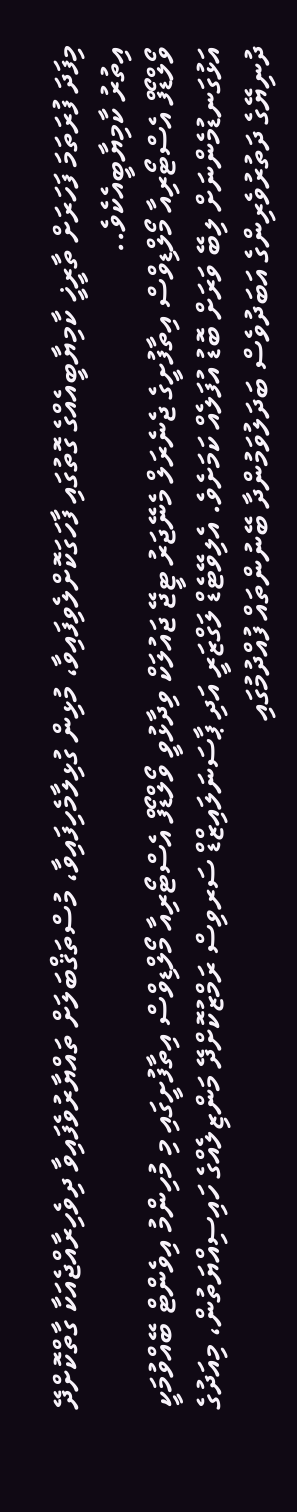މިފަދަ ފުރަތަމަ ފަހަރަށް ތާރީޚީ ކާމިޔާބީއެއްގެ ގޮތުގައި ފާހަގަކޮށްލެވިފައިވާ، މުޅިން ގުޅިލާމެހިފައިވާ، މުސްތަޤްބަލަށް ތައްޔާރުވެފައިވާ ދިވެހިރާއްޖެއަކާ ގާތްކޮށްދޭ އިތުރު ކާމިޔާބީއެކެވެ..
ވޯލްޑޯފް އެސްޓޯރިއާ މޯލްޑިވްސް އިތާފުށީގެ ޖެނެރަލް މެނޭޖަރު ޓީޖޭ ޖައުލަކް ވިދާޅުވީ ވޯލްޑޯފް އެސްޓޯރިއާ މޯލްޑިވްސް އިތާފުށީގައި މި މުހިންމު އިވެންޓް ބޭއްވުމަކީ އަޅުގަނޑުމެންނަށް ލިބޭ ވަރަށް ބޮޑު އުފަލެއް ކަމަށެވެ. އެލިވޭޓެޑް ލަގްޒަރީ އަދި ޕާސަނަލައިޒްޑް ސަރވިސް ރަމްޒުކޮށްދޭ މަންޒިލެއްގެ ހައިސިއްޔަތުން، މިއަދުގެ ދުނިޔޭގެ ދަތުރުވެރިންގެ އަބަދުވެސް ބަދަލުވަމުންދާ ބޭނުންތައް ފުއްދުމުގައި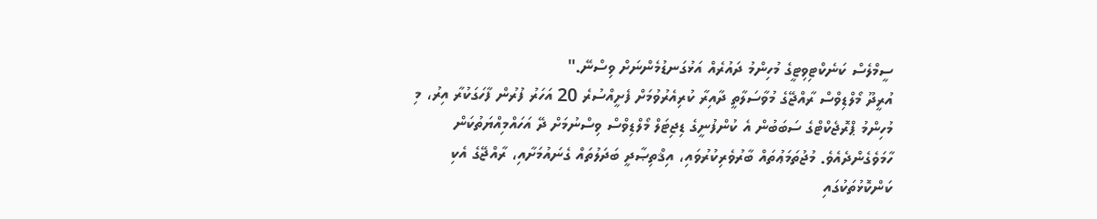ސީމްލެސް ކަނެކްޓިވިޓީގެ މުހިންމު ދައުރެއް އަޅުގަނޑުމެންނަށް ވިސްނޭ."
އުރީދޫ މޯލްޑިވްސް ރާއްޖޭގެ މުވާސަލާތީ ދާއިރާ ކުރިއެރުވުމަށް ފެށީއްސުރެ 20 އަހަރު ފުރުން ފާހަގަކުރާ އިރު، މި މުހިންމު ޕްރޮޖެކްޓްގެ ސަބަބުން އެ ކުންފުނީގެ ޑިޖިޓަލް މޯލްޑިވްސް ވިސްނުމަށް ދޭ އަހައްމިއްޔަތުކަން ހާމަވެގެންދެއެވެ. މުޖުތަމަޢުތައް ބާރުވެރިކުރުވައި، އިޤްތިޞާދީ ބަދަލުތައް ގެނައުމަށާއި، ރާއްޖޭގެ އެކި ކަންކޮޅުތަކުގައި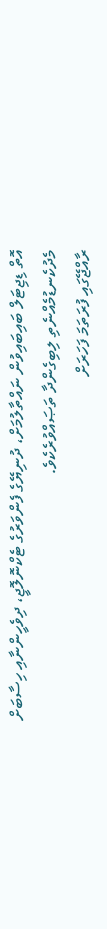އޮތް ޑިޖިޓަލް ބައިބައިވުން ނައްތާލުމަށް، ދުނިޔޭގެ ފެންވަރުގެ ޓެކްނޮލޮޖީ، ދިވެހީންނާއި ހިސާބަށް މެދުކެނޑުމެއްނެތި ލިބިގެންދާ ތަޞައްވުރެކެވެ.
ރާއްޖޭގައި ފުރަތަމަ ފަހަރަށް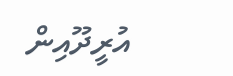އުރީދޫއިން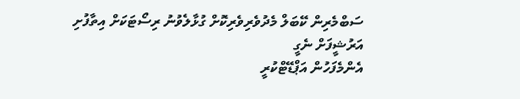ސަބްމެރިން ކޭބަލް މެދުވެރިވެރިކޮށް ގުޅާލެވުނު ރިސޯޓަކަށް އިތާފުށި
އަރުޝީފަށް ނެގީ
އެންމެފަހުން އަޕްޑޭޓްކުރީ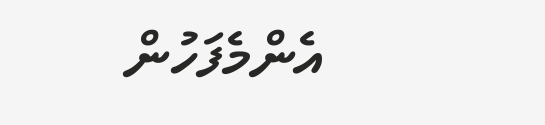އެންމެފަހުން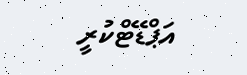އަޕްޑޭޓްކުރީ